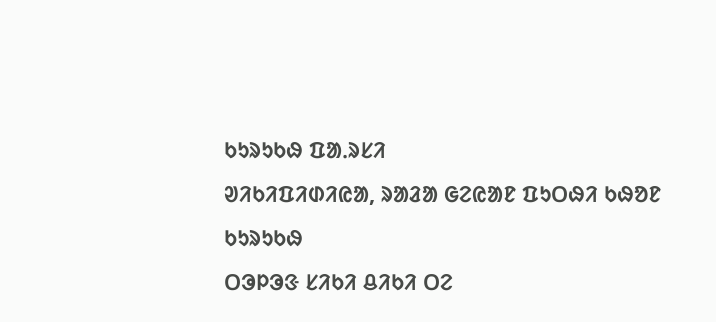ᱠᱩᱨᱩᱠᱷ ᱯᱟᱹᱨᱥᱤ
ᱣᱤᱠᱤᱯᱤᱰᱤᱭᱟ, ᱨᱟᱲᱟ ᱜᱮᱭᱟᱱ ᱯᱩᱛᱷᱤ ᱠᱷᱚᱱ
ᱠᱩᱨᱩᱠᱷ
ᱛᱳᱞᱳᱝ ᱥᱤᱠᱤ ᱪᱤᱠᱤ ᱛᱮ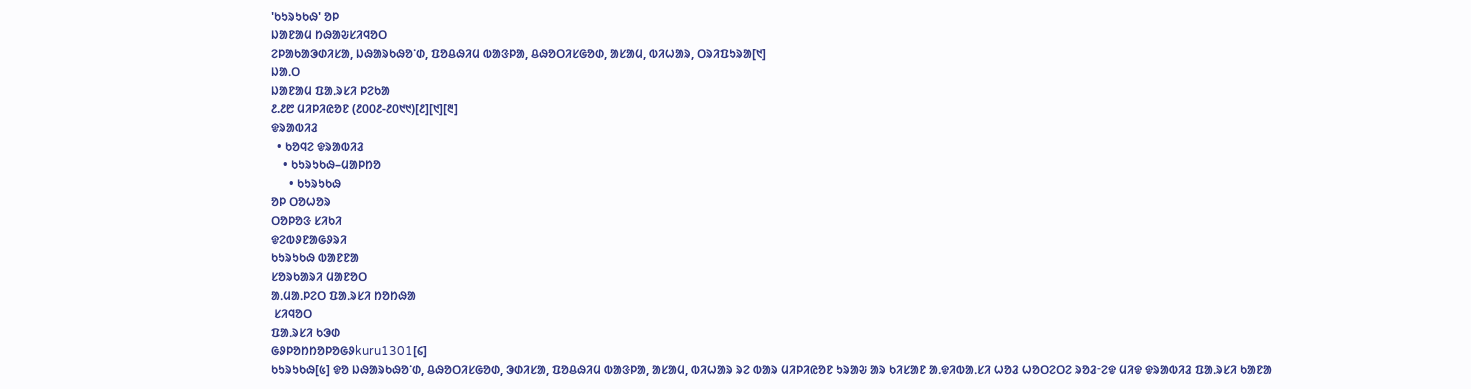'ᱠᱩᱨᱩᱠᱷ' ᱚᱞ
ᱡᱟᱱᱟᱢ ᱴᱷᱟᱶᱥᱤᱧᱚᱛ
ᱮᱞᱟᱠᱟᱳᱰᱤᱥᱟ, ᱡᱷᱟᱨᱠᱷᱚᱸᱰ, ᱯᱚᱪᱷᱤᱢ ᱵᱟᱝᱞᱟ, ᱪᱷᱚᱛᱤᱥᱜᱚᱰ, ᱟᱥᱟᱢ, ᱵᱤᱦᱟᱨ, ᱛᱨᱤᱯᱩᱨᱟ[᱑]
ᱡᱟᱹᱛ
ᱡᱟᱱᱟᱢ ᱯᱟᱹᱨᱥᱤ ᱞᱮᱠᱟ
᱒.᱒᱘ ᱢᱤᱞᱤᱭᱚᱱ (᱒᱐᱐᱒-᱒᱐᱑᱑)[᱒][᱑][᱓]
ᱫᱨᱟᱵᱤᱲ
  • ᱠᱚᱧᱮ ᱫᱨᱟᱵᱤᱲ
    • ᱠᱩᱨᱩᱠᱷ–ᱢᱟᱞᱴᱚ
      • ᱠᱩᱨᱩᱠᱷ
ᱚᱞ ᱛᱚᱦᱚᱨ
ᱛᱚᱞᱚᱝ ᱥᱤᱠᱤ
ᱫᱮᱵᱽᱱᱟᱜᱽᱨᱤ
ᱠᱩᱨᱩᱠᱷ ᱵᱟᱱᱱᱟ
ᱥᱚᱨᱠᱟᱨᱤ ᱢᱟᱱᱚᱛ
ᱟᱹᱢᱟᱹᱞᱮᱛ ᱯᱟᱹᱨᱥᱤ ᱴᱚᱴᱷᱟ
 ᱥᱤᱧᱚᱛ
ᱯᱟᱹᱨᱥᱤ ᱠᱳᱰ
ᱜᱽᱞᱚᱴᱴᱚᱞᱚᱜᱽkuru1301[᱔]
ᱠᱩᱨᱩᱠᱷ[᱕] ᱫᱚ ᱡᱷᱟᱨᱠᱷᱚᱸᱰ, ᱪᱷᱚᱛᱤᱥᱜᱚᱰ, ᱳᱰᱤᱥᱟ, ᱯᱚᱪᱷᱤᱢ ᱵᱟᱝᱞᱟ, ᱟᱥᱟᱢ, ᱵᱤᱦᱟᱨ ᱨᱮ ᱵᱟᱨ ᱢᱤᱞᱤᱭᱚᱱ ᱩᱨᱟᱶ ᱟᱨ ᱠᱤᱥᱟᱱ ᱟᱹᱫᱤᱵᱟᱹᱥᱤ ᱦᱚᱲ ᱦᱚᱛᱮᱛᱮ ᱨᱚᱲᱼᱮᱫ ᱢᱤᱫ ᱫᱨᱟᱵᱤᱲ ᱯᱟᱹᱨᱥᱤ ᱠᱟᱱᱟ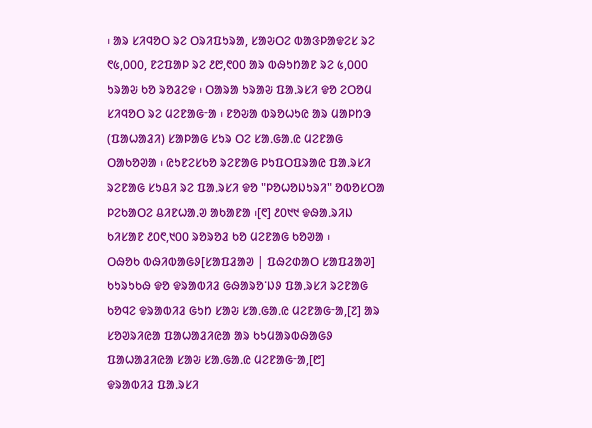᱾ ᱟᱨ ᱥᱤᱧᱚᱛ ᱨᱮ ᱛᱨᱤᱯᱩᱨᱟ, ᱥᱟᱶᱛᱮ ᱵᱟᱝᱞᱟᱫᱮᱥ ᱨᱮ ᱖᱕,᱐᱐᱐, ᱱᱮᱯᱟᱞ ᱨᱮ ᱒᱘,᱖᱐᱐ ᱟᱨ ᱵᱷᱩᱴᱟᱱ ᱨᱮ ᱕,᱐᱐᱐ ᱩᱨᱟᱶ ᱠᱚ ᱨᱚᱲᱮᱫ ᱾ ᱛᱟᱨᱟ ᱩᱨᱟᱶ ᱯᱟᱹᱨᱥᱤ ᱫᱚ ᱮᱛᱚᱢ ᱥᱤᱧᱚᱛ ᱨᱮ ᱢᱮᱱᱟᱜᱼᱟ ᱾ ᱱᱚᱶᱟ ᱵᱨᱚᱦᱩᱭ ᱟᱨ ᱢᱟᱞᱴᱳ (ᱯᱟᱦᱟᱲᱤ) ᱥᱟᱞᱟᱜ ᱥᱩᱨ ᱛᱮ ᱥᱟᱹᱜᱟᱹᱭ ᱢᱮᱱᱟᱜ ᱛᱟᱠᱚᱣᱟ ᱾ ᱭᱩᱱᱮᱥᱠᱚ ᱨᱮᱱᱟᱜ ᱞᱩᱯᱛᱯᱨᱟᱭ ᱯᱟᱹᱨᱥᱤ ᱨᱮᱱᱟᱜ ᱥᱩᱪᱤ ᱨᱮ ᱯᱟᱹᱨᱥᱤ ᱫᱚ "ᱞᱚᱦᱚᱡᱩᱨᱤ" ᱚᱵᱚᱥᱛᱟ ᱞᱮᱠᱟᱛᱮ ᱪᱤᱱᱦᱟᱹᱣ ᱟᱠᱟᱱᱟ ᱾[᱖] ᱒᱐᱑᱑ ᱫᱷᱟᱹᱨᱤᱡ ᱠᱤᱥᱟᱱ ᱒᱐᱖,᱑᱐᱐ ᱨᱚᱨᱚᱲ ᱠᱚ ᱢᱮᱱᱟᱜ ᱠᱚᱣᱟ ᱾
ᱛᱷᱚᱠ ᱵᱷᱤᱵᱟᱜᱽ[ᱥᱟᱯᱲᱟᱣ | ᱯᱷᱮᱰᱟᱛ ᱥᱟᱯᱲᱟᱣ]
ᱠᱩᱨᱩᱠᱷ ᱫᱚ ᱫᱨᱟᱵᱤᱲ ᱜᱷᱟᱨᱚᱸᱡᱽ ᱯᱟᱹᱨᱥᱤ ᱨᱮᱱᱟᱜ ᱠᱚᱧᱮ ᱫᱨᱟᱵᱤᱲ ᱜᱩᱴ ᱥᱟᱶ ᱥᱟᱹᱜᱟᱹᱭ ᱢᱮᱱᱟᱜᱼᱟ,[᱗] ᱟᱨ ᱥᱚᱣᱨᱤᱭᱟ ᱯᱟᱦᱟᱲᱤᱭᱟ ᱟᱨ ᱠᱩᱢᱟᱨᱵᱷᱟᱜᱽ ᱯᱟᱦᱟᱲᱤᱭᱟ ᱥᱟᱶ ᱥᱟᱹᱜᱟᱹᱭ ᱢᱮᱱᱟᱜᱼᱟ,[᱘]
ᱫᱨᱟᱵᱤᱲ ᱯᱟᱹᱨᱥᱤ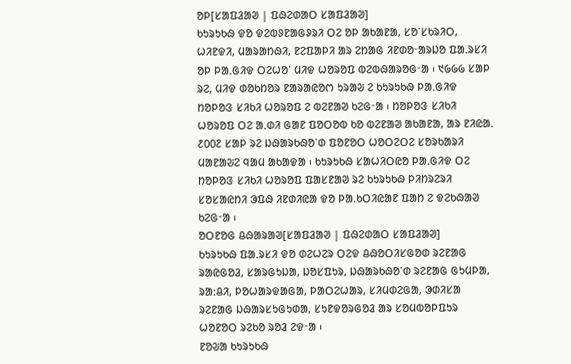ᱚᱞ[ᱥᱟᱯᱲᱟᱣ | ᱯᱷᱮᱰᱟᱛ ᱥᱟᱯᱲᱟᱣ]
ᱠᱩᱨᱩᱠᱷ ᱫᱚ ᱫᱮᱵᱽᱱᱟᱜᱽᱨᱤ ᱛᱮ ᱚᱞ ᱟᱠᱟᱱᱟ, ᱥᱚᱸᱥᱠᱨᱤᱛ, ᱦᱤᱱᱫᱤ, ᱢᱟᱨᱟᱴᱷᱤ, ᱱᱮᱯᱟᱞᱤ ᱟᱨ ᱮᱴᱟᱜ ᱤᱱᱰᱚᱼᱟᱨᱡᱚ ᱯᱟᱹᱨᱥᱤ ᱚᱞ ᱞᱟᱹᱜᱤᱫ ᱛᱮᱦᱚᱸ ᱢᱤᱫ ᱦᱚᱨᱚᱯ ᱵᱮᱵᱷᱟᱨᱚᱜᱼᱟ ᱾ ᱑᱙᱙᱙ ᱥᱟᱞ ᱨᱮ, ᱢᱤᱫ ᱰᱚᱠᱴᱚᱨ ᱱᱟᱨᱟᱭᱚᱬ ᱩᱨᱟᱶ ᱮ ᱠᱩᱨᱩᱠᱷ ᱞᱟᱹᱜᱤᱫ ᱴᱚᱞᱚᱝ ᱥᱤᱠᱤ ᱦᱚᱨᱚᱯ ᱮ ᱵᱮᱱᱟᱣ ᱠᱮᱜᱼᱟ ᱾ ᱴᱚᱞᱚᱝ ᱥᱤᱠᱤ ᱦᱚᱨᱚᱯ ᱛᱮ ᱟᱹᱰᱤ ᱜᱟᱱ ᱯᱚᱛᱚᱵ ᱠᱚ ᱵᱮᱱᱟᱣ ᱟᱠᱟᱱᱟ, ᱟᱨ ᱱᱤᱭᱟᱹ ᱒᱐᱐᱗ ᱥᱟᱞ ᱨᱮ ᱡᱷᱟᱨᱠᱷᱚᱸᱰ ᱯᱚᱱᱚᱛ ᱦᱚᱛᱮᱛᱮ ᱥᱚᱨᱠᱟᱨᱤ ᱢᱟᱱᱟᱶᱮ ᱧᱟᱢ ᱟᱠᱟᱫᱟ ᱾ ᱠᱩᱨᱩᱠᱷ ᱥᱟᱦᱤᱛᱭᱚ ᱞᱟᱹᱜᱤᱫ ᱛᱮ ᱴᱚᱞᱚᱝ ᱥᱤᱠᱤ ᱦᱚᱨᱚᱯ ᱯᱟᱥᱱᱟᱣ ᱨᱮ ᱠᱩᱨᱩᱠᱷ ᱞᱤᱴᱨᱮᱨᱤ ᱥᱚᱥᱟᱭᱴᱤ ᱳᱯᱷ ᱤᱱᱰᱤᱭᱟ ᱫᱚ ᱞᱟᱹᱠᱛᱤᱭᱟᱱ ᱯᱟᱴ ᱮ ᱫᱮᱠᱷᱟᱣ ᱠᱮᱜᱼᱟ ᱾
ᱚᱛᱱᱚᱜ ᱪᱷᱟᱨᱟᱣ[ᱥᱟᱯᱲᱟᱣ | ᱯᱷᱮᱰᱟᱛ ᱥᱟᱯᱲᱟᱣ]
ᱠᱩᱨᱩᱠᱷ ᱯᱟᱹᱨᱥᱤ ᱫᱚ ᱰᱮᱦᱮᱨ ᱛᱮᱫ ᱪᱷᱚᱛᱤᱥᱜᱚᱰ ᱨᱮᱱᱟᱜ ᱨᱟᱭᱜᱚᱲ, ᱥᱟᱨᱜᱩᱡᱟ, ᱡᱚᱥᱯᱩᱨ, ᱡᱷᱟᱨᱠᱷᱚᱸᱰ ᱨᱮᱱᱟᱜ ᱜᱩᱢᱞᱟ, ᱨᱟᱺᱪᱤ, ᱞᱚᱦᱟᱨᱫᱟᱜᱟ, ᱞᱟᱛᱮᱦᱟᱨ, ᱥᱤᱢᱰᱮᱜᱟ, ᱳᱰᱤᱥᱟ ᱨᱮᱱᱟᱜ ᱡᱷᱟᱨᱥᱩᱜᱩᱰᱟ, ᱥᱩᱱᱫᱚᱨᱜᱚᱲ ᱟᱨ ᱥᱚᱢᱵᱚᱞᱯᱩᱨ ᱦᱚᱱᱚᱛ ᱨᱮᱠᱚ ᱨᱚᱲ ᱮᱫᱼᱟ ᱾
ᱱᱚᱶᱟ ᱠᱩᱨᱩᱠᱷ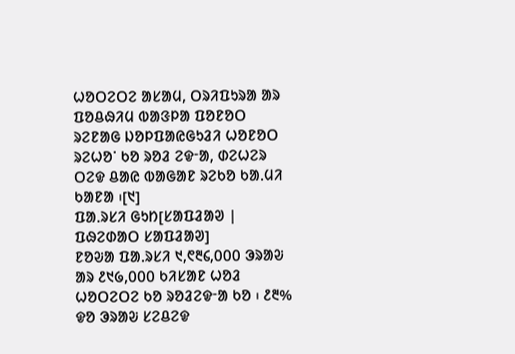ᱦᱚᱛᱮᱛᱮ ᱟᱥᱟᱢ, ᱛᱨᱤᱯᱩᱨᱟ ᱟᱨ ᱯᱚᱪᱷᱤᱢ ᱵᱟᱝᱞᱟ ᱯᱚᱱᱚᱛ ᱨᱮᱱᱟᱜ ᱡᱚᱞᱯᱟᱭᱜᱩᱲᱤ ᱦᱚᱱᱚᱛ ᱨᱮᱦᱚᱸ ᱠᱚ ᱨᱚᱲ ᱮᱫᱼᱟ, ᱰᱮᱦᱮᱨ ᱛᱮᱫ ᱪᱟᱭ ᱵᱟᱜᱟᱱ ᱨᱮᱠᱚ ᱠᱟᱹᱢᱤ ᱠᱟᱱᱟ ᱾[᱑]
ᱯᱟᱹᱨᱥᱤ ᱜᱩᱴ[ᱥᱟᱯᱲᱟᱣ | ᱯᱷᱮᱰᱟᱛ ᱥᱟᱯᱲᱟᱣ]
ᱱᱚᱶᱟ ᱯᱟᱹᱨᱥᱤ ᱑,᱖᱓᱔,᱐᱐᱐ ᱳᱨᱟᱶ ᱟᱨ ᱒᱑᱙,᱐᱐᱐ ᱠᱤᱥᱟᱱ ᱦᱚᱲ ᱦᱚᱛᱮᱛᱮ ᱠᱚ ᱨᱚᱲᱮᱫᱼᱟ ᱠᱚ ᱾ ᱒᱓% ᱫᱚ ᱳᱨᱟᱶ ᱥᱮᱪᱮᱫ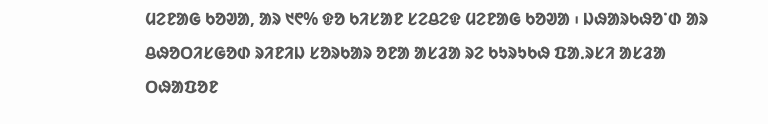ᱢᱮᱱᱟᱜ ᱠᱚᱣᱟ, ᱟᱨ ᱑᱖% ᱫᱚ ᱠᱤᱥᱟᱱ ᱥᱮᱪᱮᱫ ᱢᱮᱱᱟᱜ ᱠᱚᱣᱟ ᱾ ᱡᱷᱟᱨᱠᱷᱚᱸᱰ ᱟᱨ ᱪᱷᱚᱛᱤᱥᱜᱚᱰ ᱨᱤᱱᱤᱡ ᱥᱚᱨᱠᱟᱨ ᱚᱱᱟ ᱟᱥᱲᱟ ᱨᱮ ᱠᱩᱨᱩᱠᱷ ᱯᱟᱹᱨᱥᱤ ᱟᱥᱲᱟ ᱛᱷᱟᱯᱚᱱ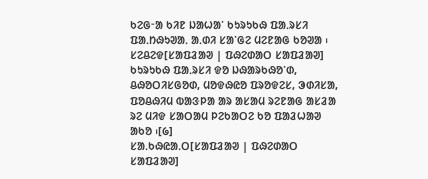ᱠᱮᱜᱼᱟ ᱠᱤᱱ ᱡᱟᱦᱟᱸ ᱠᱩᱨᱩᱠᱷ ᱯᱟᱹᱨᱥᱤ ᱯᱟᱹᱴᱷᱩᱣᱟᱹ ᱟᱹᱰᱤ ᱥᱟᱸᱜᱮ ᱢᱮᱱᱟᱜ ᱠᱚᱣᱟ ᱾
ᱥᱮᱪᱮᱫ[ᱥᱟᱯᱲᱟᱣ | ᱯᱷᱮᱰᱟᱛ ᱥᱟᱯᱲᱟᱣ]
ᱠᱩᱨᱩᱠᱷ ᱯᱟᱹᱨᱥᱤ ᱫᱚ ᱡᱷᱟᱨᱠᱷᱚᱸᱰ, ᱪᱷᱚᱛᱤᱥᱜᱚᱰ, ᱢᱚᱫᱷᱭᱚ ᱯᱨᱚᱫᱮᱥ, ᱳᱰᱤᱥᱟ, ᱯᱚᱪᱷᱤᱢ ᱵᱟᱝᱞᱟ ᱟᱨ ᱟᱥᱟᱢ ᱨᱮᱱᱟᱜ ᱟᱥᱲᱟ ᱨᱮ ᱢᱤᱫ ᱥᱟᱛᱟᱢ ᱞᱮᱠᱟᱛᱮ ᱠᱚ ᱯᱟᱲᱦᱟᱣ ᱟᱠᱚ ᱾[᱙]
ᱥᱟᱹᱠᱷᱭᱟᱹᱛ[ᱥᱟᱯᱲᱟᱣ | ᱯᱷᱮᱰᱟᱛ ᱥᱟᱯᱲᱟᱣ]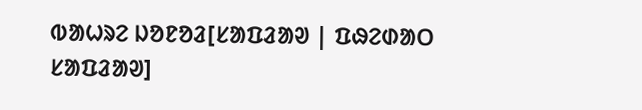ᱵᱟᱦᱨᱮ ᱡᱚᱱᱚᱲ[ᱥᱟᱯᱲᱟᱣ | ᱯᱷᱮᱰᱟᱛ ᱥᱟᱯᱲᱟᱣ]